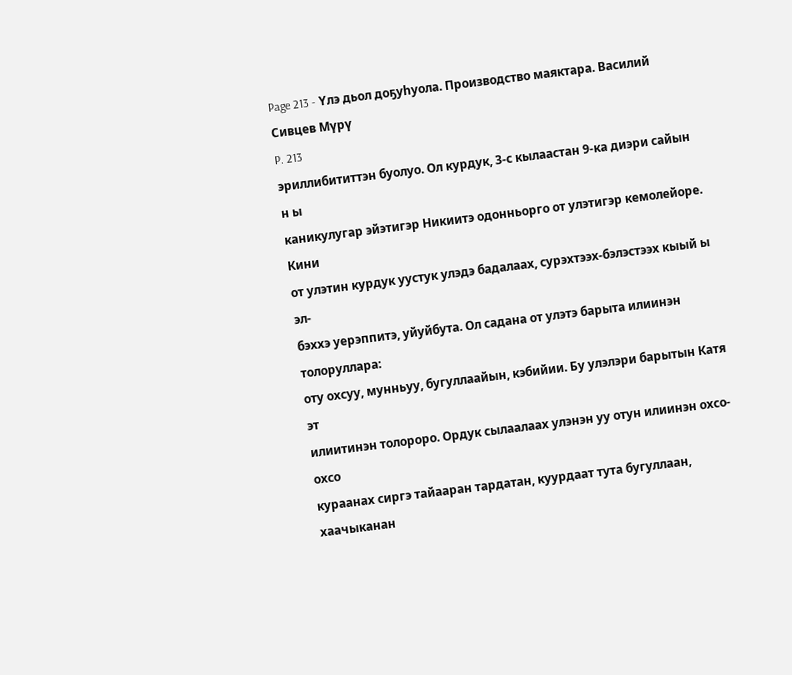Page 213 - Үлэ дьол доҕуһуола. Производство маяктара. Василий Сивцев Мүрү
P. 213
эриллибититтэн буолуо. Ол курдук, 3-с кылаастан 9-ка диэри сайын н ы
каникулугар эйэтигэр Никиитэ одонньорго от улэтигэр кемолейоре. Кини
от улэтин курдук уустук улэдэ бадалаах, сурэхтээх-бэлэстээх кыый ы эл-
бэххэ уерэппитэ, уйуйбута. Ол садана от улэтэ барыта илиинэн толоруллара:
оту охсуу, мунньуу, бугуллаайын, кэбийии. Бу улэлэри барытын Катя эт
илиитинэн толороро. Ордук сылаалаах улэнэн уу отун илиинэн охсо-охсо
кураанах сиргэ тайааран тардатан, куурдаат тута бугуллаан, хаачыканан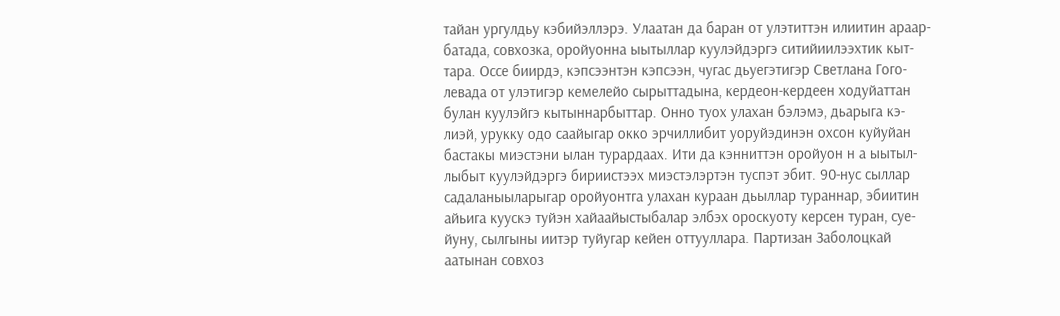тайан ургулдьу кэбийэллэрэ. Улаатан да баран от улэтиттэн илиитин араар-
батада, совхозка, оройуонна ыытыллар куулэйдэргэ ситийиилээхтик кыт-
тара. Оссе биирдэ, кэпсээнтэн кэпсээн, чугас дьуегэтигэр Светлана Гого-
левада от улэтигэр кемелейо сырыттадына, кердеон-кердеен ходуйаттан
булан куулэйгэ кытыннарбыттар. Онно туох улахан бэлэмэ, дьарыга кэ-
лиэй, урукку одо саайыгар окко эрчиллибит уоруйэдинэн охсон куйуйан
бастакы миэстэни ылан турардаах. Ити да кэнниттэн оройуон н а ыытыл-
лыбыт куулэйдэргэ бириистээх миэстэлэртэн туспэт эбит. 90-нус сыллар
садаланыыларыгар оройуонтга улахан кураан дьыллар тураннар, эбиитин
айьига куускэ туйэн хайаайыстыбалар элбэх ороскуоту керсен туран, суе-
йуну, сылгыны иитэр туйугар кейен оттууллара. Партизан Заболоцкай
аатынан совхоз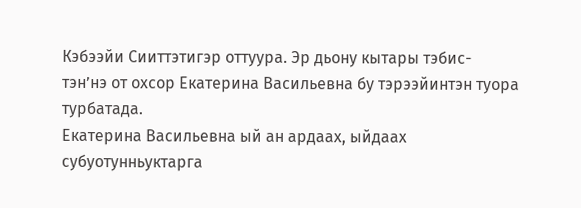Кэбээйи Сииттэтигэр оттуура. Эр дьону кытары тэбис-
тэн’нэ от охсор Екатерина Васильевна бу тэрээйинтэн туора турбатада.
Екатерина Васильевна ый ан ардаах, ыйдаах субуотунньуктарга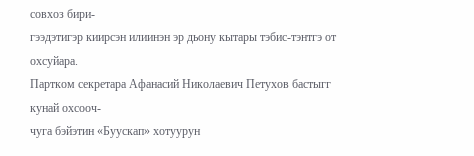совхоз бири-
гээдэтигэр киирсэн илиинэн эр дьону кытары тэбис-тэнтгэ от охсуйара.
Партком секретара Афанасий Николаевич Петухов бастыгг кунай охсооч-
чуга бэйэтин «Буускап» хотуурун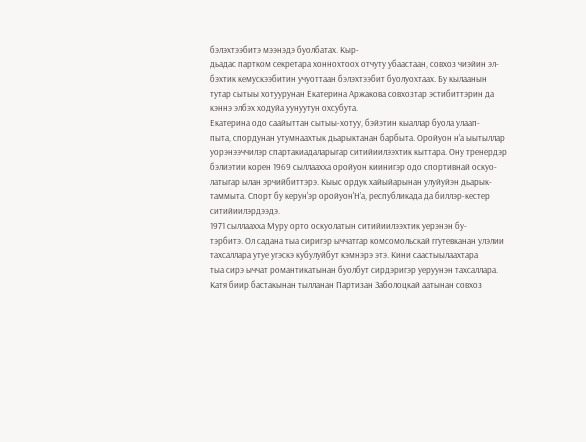бэлэхтээбитэ мээнэдэ буолбатах. Кыр-
дьадас партком секретара хоннохтоох отчуту убаастаан, совхоз чиэйин эл-
бэхтик кемускээбитин учуоттаан бэлэхтээбит буолуохтаах. Бу кылаанын
тутар сытыы хотуурунан Екатерина Аржакова совхозтар эстибиттэрин да
кэннэ элбэх ходуйа уунуутун охсубута.
Екатерина одо саайыттан сытыы-хотуу, бэйэтин кыаллар буола улаап-
пыта, спордунан утумнаахтык дьарыктанан барбыта. Оройуон н’а ыытыллар
уорэнээччилэр спартакиадаларыгар ситийиилээхтик кыттара. Ону тренердэр
бэлиэтии корен 1969 сыллаахха оройуон киинигэр одо спортивнай оскуо-
латыгар ылан эрчийбиттэрэ. Кыыс ордук хайыйарынан улуйуйэн дьарык-
таммыта. Спорт бу керун'эр оройуон'Н’а, республикада да биллэр-кестер
ситийиилэрдээдэ.
1971 сыллаахха Муру орто оскуолатын ситийиилээхтик уерэнэн бу-
тэрбитэ. Ол садана тыа сиригэр ыччатгар комсомольскай ггутевканан улэлии
тахсаллара утуе угэскэ кубулуйбут кэмнэрэ этэ. Кини саастыылаахтара
тыа сирэ ыччат романтикатынан буолбут сирдэригэр уеруунэн тахсаллара.
Катя биир бастакынан тылланан Партизан Заболоцкай аатынан совхоз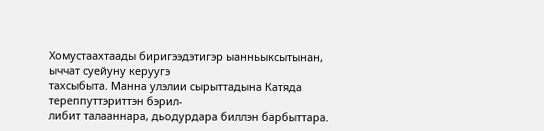Хомустаахтаады биригээдэтигэр ыанньыксытынан, ыччат суейуну керуугэ
тахсыбыта. Манна улэлии сырыттадына Катяда тереппуттэриттэн бэрил-
либит талааннара, дьодурдара биллэн барбыттара.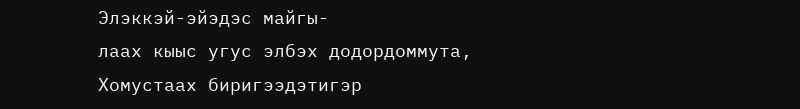Элэккэй-эйэдэс майгы-
лаах кыыс угус элбэх додордоммута, Хомустаах биригээдэтигэр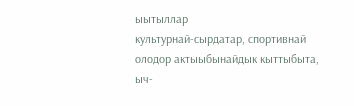ыытыллар
культурнай-сырдатар, спортивнай олодор актыыбынайдык кыттыбыта, ыч-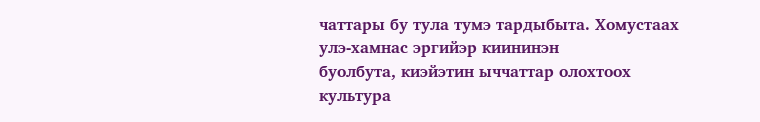чаттары бу тула тумэ тардыбыта. Хомустаах улэ-хамнас эргийэр киининэн
буолбута, киэйэтин ыччаттар олохтоох культура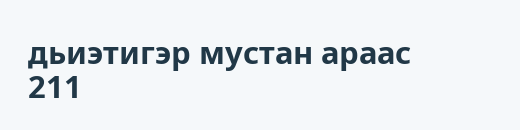дьиэтигэр мустан араас
211